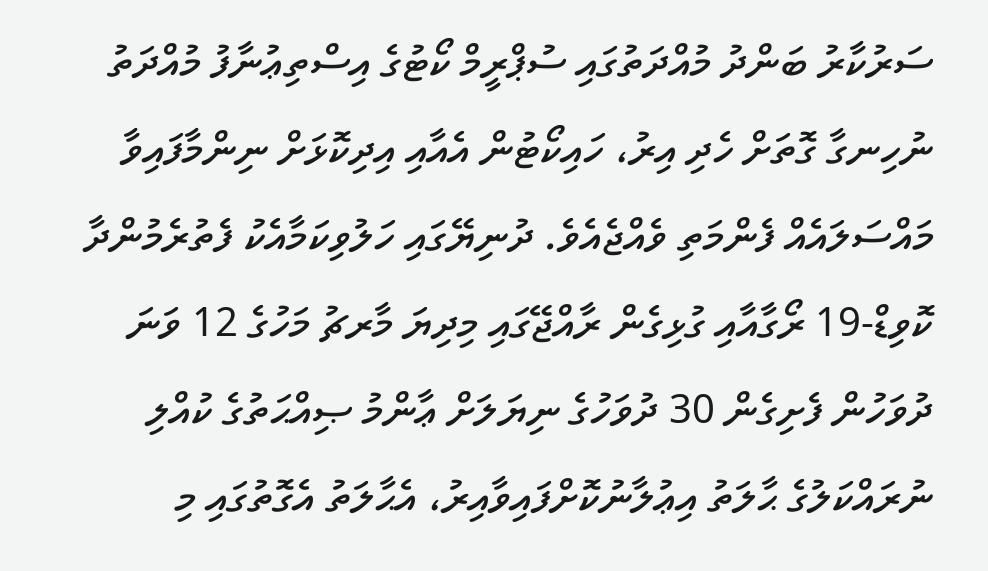ސަރުކާރު ބަންދު މުއްދަތުގައި ސުޕްރީމް ކޯޓުގެ އިސްތިޢުނާފު މުއްދަތު ނުހިނގާ ގޮތަށް ހެދި އިރު، ހައިކޯޓުން އެއާއި އިދިކޮޅަށް ނިންމާފައިވާ މައްސަލައެއް ފެންމަތި ވެއްޖެއެވެ. ދުނިޔޭގައި ހަލުވިކަމާއެކު ފެތުރެމުންދާ ކޮވިޑް-19 ރޯގާއާއި ގުޅިގެން ރާއްޖޭގައި މިދިޔަ މާރޗު މަހުގެ 12 ވަނަ ދުވަހުން ފެށިގެން 30 ދުވަހުގެ ނިޔަލަށް ޢާންމު ޞިއްޙަތުގެ ކުއްލި ނުރައްކަލުގެ ޙާލަތު އިޢުލާނުކޮށްފައިވާއިރު، އެޙާލަތު އެގޮތުގައި މި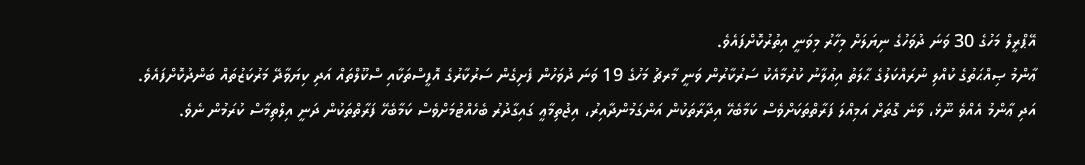އޭޕްރީލް މަހުގެ 30 ވަނަ ދުވަހުގެ ނިޔަލަށް މިހާރު މިވަނީ އިތުރުކޮށްފައެވެ.
ޢާންމު ޞިއްޙަތުގެ ކުއްލި ނުރައްކަލުގެ ޙާލަތު އިޢުލާނު ކުރުމާއެކު ސަރުކާރުން ވަނީ މާރޗު މަހުގެ 19 ވަނަ ދުވަހުން ފެށިގެން ސަރުކާރުގެ އޮފީސްތަކާއި ސްކޫލްތައް އަދި ކިޔަވާދޭ މަރުކަޒުތައް ބަންދުކޮށްފައެވެ. އަދި ޢާންމު އެއްވެ ނޫޅެ، ވާނެ ގޮތަށް އަމިއްލަ ފަރާތްތަކަށްވެސް ކަމާބެހޭ އިދާރާތަކުން އަންގަމުންދާއިރު، އިޖުތިމާޢީ ގައިގާދުރު ބެހެއްޓުމަށްވެސް ކަމާބެހޭ ފަރާތްތަކުން ދަނީ އިލްތިމާސް ކުރަމުން ނެވެ.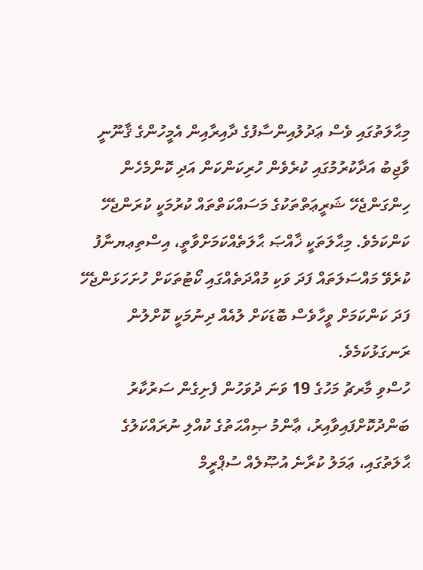މިޙާލަތުގައި ވެސް ޢަދުލުއިންސާފުގެ ދާއިރާއިން އެމީހުންގެ ޤާނޫނީ ވާޖިބު އަދާކުރުމުގައި ކުރެވެން ހުރިކަންކަން އަދި ކޮންމެހެން ހިންގަންޖެހޭ ޝަރީޢަތްތަކުގެ މަސައްކަތްތައް ކުރުމަކީ ކުރަންޖެހޭ ކަންކަމެވެ. މިޙާލަތަކީ ޚާއްޞަ ޙާލަތެއްކަމަށްވާތީ، އިސްތިޢޔނާފު ކުރެވޭ މައްސަލަތައް ފަދަ ވަކި މުއްދަތެއްގައި ކޯޓުތަކަށް ހުށަހަޅަންޖެހޭ ފަދަ ކަންކަމަށް ވީހާވެސް ބޮޑަކަށް ލުއެއް ދިނުމަކީ ކޮށްލުން ރަނގަޅުކަމެވެ.
ހުސްވި މާރޗު މަހުގެ 19 ވަނަ ދުވަހުން ފެށިގެން ސަރުކާރު ބަންދުކޮށްފައިވާއިރު، ޢާންމު ޞިއްޙަތުގެ ކުއްލި ނުރައްކަލުގެ ޙާލަތުގައި، ޢަމަލު ކުރާނެ އުޞޫލެއް ސުޕްރީމް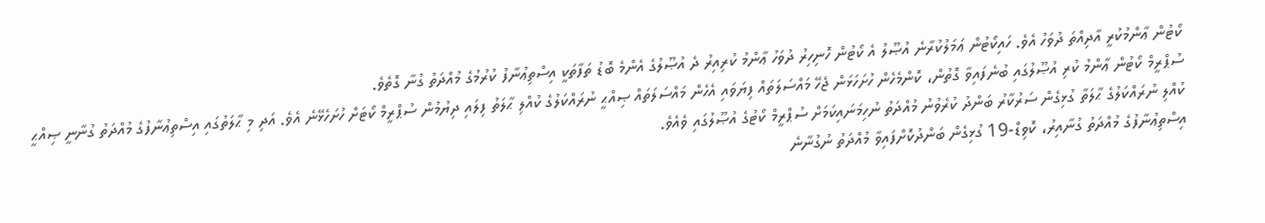ކޯޓުން ޢާންމުކުރީ އާދިއްތަ ދުވަހު އެވެ. ހައިކޯޓުން ޢަމަލުކުރާނެ އުޞޫލު އެ ކޯޓުން ހޮނިހިރު ދުވަހު ޢާންމު ކުރިއިރު ދެ އުޞޫލުގެ އެންމެ ބޮޑު ތަފާތަކީ އިސްތިޢުނާފު ކުރުމުގެ މުއްދަތު ގުނާ ގޮތެވެ.
ސުޕްރީމް ކޯޓުން ޢާންމު ކުރި އުޞޫލުގައި ބުނެފައިވާ ގޮތުން، ކޮންމެހެން ހުށަހަޅަން ޖެހޭ މައްސަލަތައް ފިޔަވައި އެހެން މައްސަލަތައް ޞިއްޙީ ނުރައްކަލުގެ ކުއްލި ޙާލަތު ފިލައި ދިޔުމުން ސުޕްރީމް ކޯޓަށް ހުށަހެޅޭނެ އެވެ. އަދި މި ޙާލަތުގައި އިސްތިޢުނާފުގެ މުއްދަތު ގުނާނީ ޞިއްޙީ ކުއްލި ނުރައްކަލުގެ ޙާލަތާ ގުޅިގެން ސަރުކާރު ބަންދު ކުރެވުނު މުއްދަތު ނުހިމަނައިކަމަށް ސުޕްރީމް ކޯޓުގެ އުޞޫލުގައި ވެއެވެ.
އިސްތިޢުނާފުގެ މުއްދަތު ގުނާއިރު، ކޮވިޑް-19 ގުޅިގެން ބަންދުކޮށްފައިވާ މުއްދަތު ނުގުނާނެ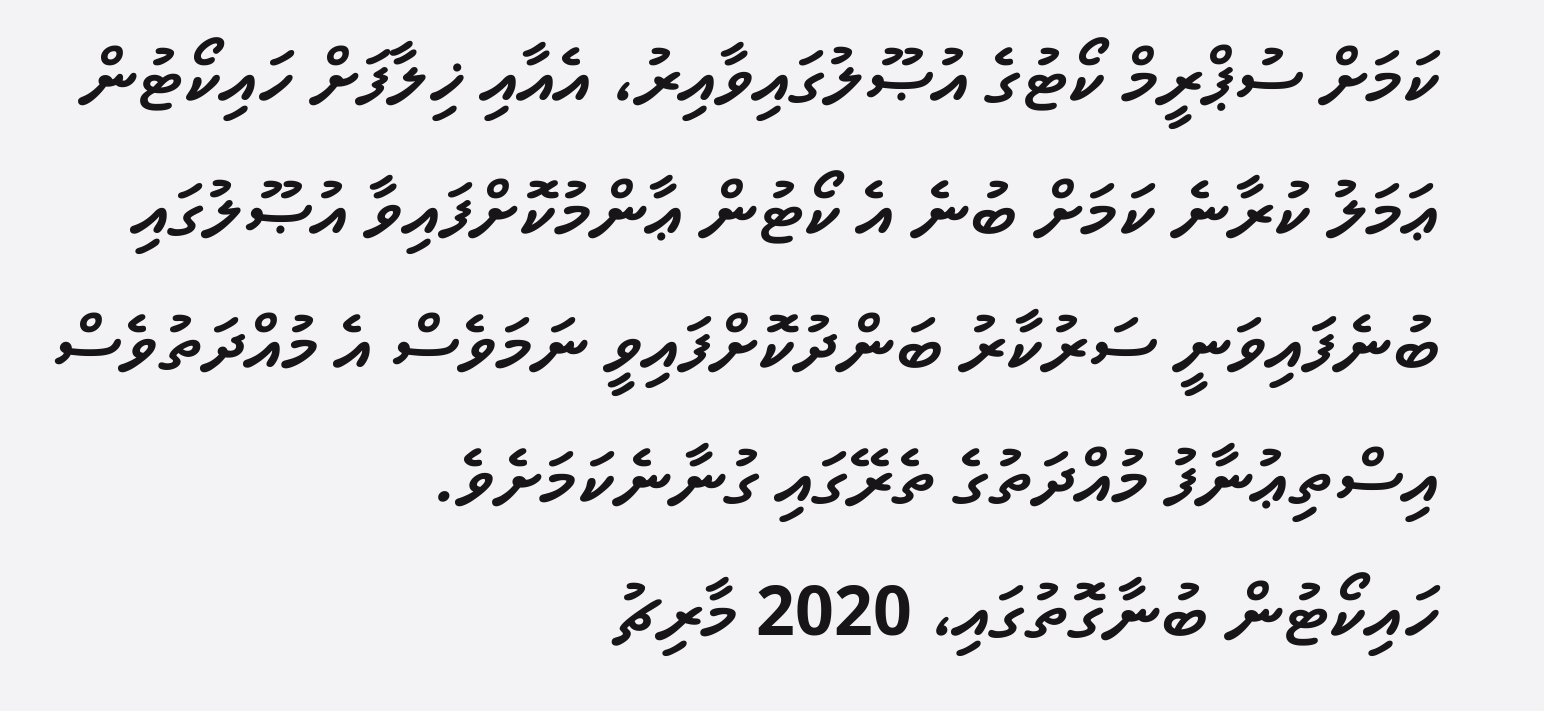ކަމަށް ސުޕްރީމް ކޯޓުގެ އުޞޫލުގައިވާއިރު، އެއާއި ޚިލާފަށް ހައިކޯޓުން ޢަމަލު ކުރާނެ ކަމަށް ބުނެ އެ ކޯޓުން ޢާންމުކޮށްފައިވާ އުޞޫލުގައި ބުނެފައިވަނީ ސަރުކާރު ބަންދުކޮށްފައިވީ ނަމަވެސް އެ މުއްދަތުވެސް އިސްތިޢުނާފު މުއްދަތުގެ ތެރޭގައި ގުނާނެކަމަށެވެ.
ހައިކޯޓުން ބުނާގޮތުގައި، 2020 މާރިޗު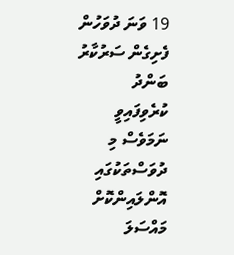19 ވަނަ ދުވަހުން ފެށިގެން ސަރުކާރު ބަންދު ކުރެވިފައިވީ ނަމަވެސް މި ދުވަސްތަކުގައި އޮންލައިންކޮށް މައްސަލަ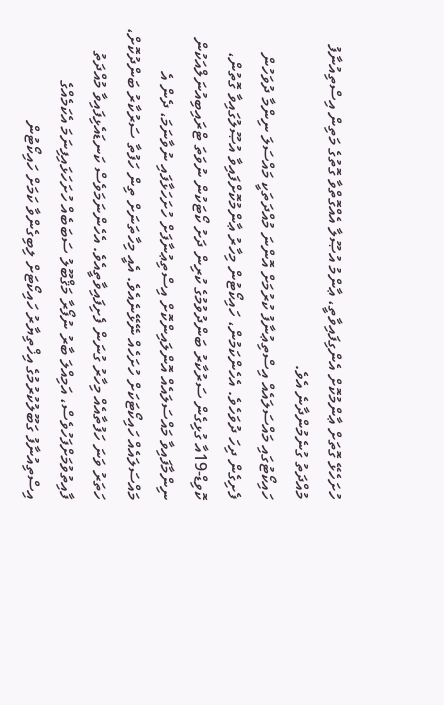ހުށަހެޅޭ ގޮތަށް ޢާންމުކޮށް އެންގިފައިވާތީ، ޢާންމު އުޞޫލާ އެއްގޮތްވާ ގޮތުގެ މަތިން އިސްތިއުނާފު މުއްދަތު ގުނެމުންދާނެ އެވެ.
ހައިކޯޓުގައި މައްސަލައެއް އިސްތިޢުނާފު ކުރުމަށް އޮންނަ މުއްދަތަކީ މައްސަލަ ނިންމާ ދުވަހުން ފެށިގެން ދިހަ ދުވަހެވެ. އެހެންކަމުން، ހައިކޯޓުން މިހާރު ޢާންމުކޮށްފައިވާ އުޞޫލުގައިވާ ގޮތުން، ކޮވިޑް-19އާ ގުޅިގެން ސަރުކާރު ބަންދުވުމުގެ ކުރިން ދަށު ކޯޓަކުން ނުވަތަ ޓްރައިބިއުނަލްއަކުން ނިންމާފައިވާ މައްސަލައެއް އޮންލައިންކޮށް އިސްތިޢުނާފަށް ހުށަހަޅާފައި ނުވާނަމަ، ދެން އެ މައްސަލައެއް ހައިކޯޓަކަށް ހުށަހެއް ނޭޅޭނެއެވެ. އެއީ މިހާތަނަށް ތިން ހަފުތާ ސަރުކާރު ބަންދުކޮށް، ހަތަރު ވަނަ ހަފުތާއެއް މިހާރު ގުނަން ފެށިފައިވާތީއެވެ. އެހެންނަމަވެސް ކަނޑައެޅިފައިވާ މުއްދަތު ފާއިތުވުމަށްފަހުވެސް، އަމިއްލަ ބާރު ނުފޯރާ މަޤްބޫލު ސަބަބެއް ހުށަހަޅައިފިނަމަ އެކަމެއްގެ އިސްތިއުނާފު ގަބޫލުކުރުމުގެ އިޚްތިޔާރު ހައިކޯޓަށް ލިބިގެންވާ ކަމަށް ހައިކޯޓުން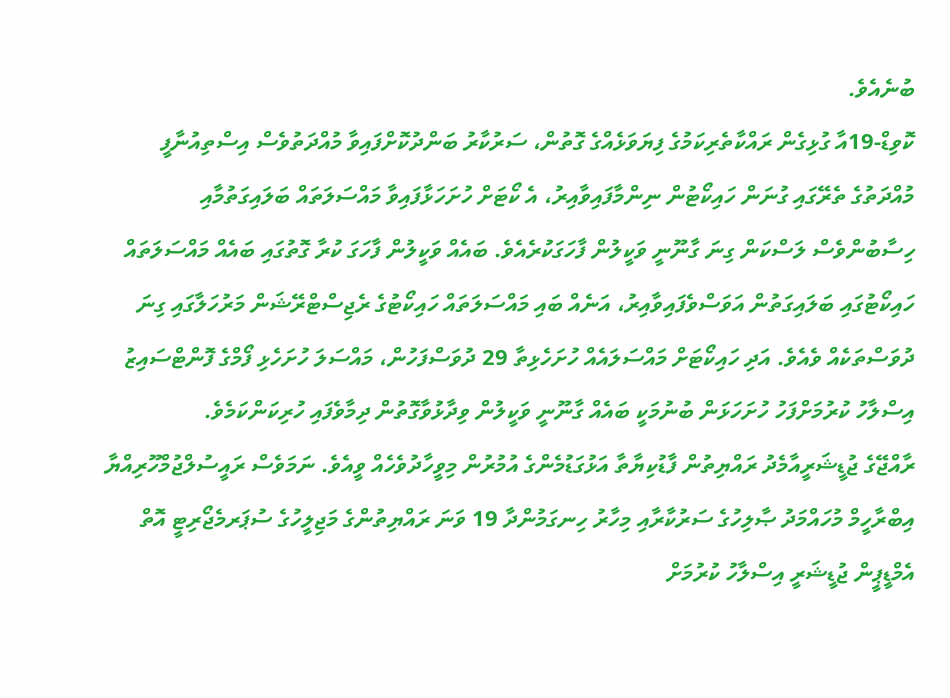ބުނެއެވެ.
ކޮވިޑް-19އާ ގުޅިގެން ރައްކާތެރިކަމުގެ ފިޔަވަޅެއްގެ ގޮތުން، ސަރުކާރު ބަންދުކޮށްފައިވާ މުއްދަތުވެސް އިސްތިއުނާފީ މުއްދަތުގެ ތެރޭގައި ގުނަން ހައިކޯޓުން ނިންމާފައިވާއިރު، އެ ކޯޓަށް ހުށަހަޅާފައިވާ މައްސަލަތައް ބަލައިގަތުމާއި ހިސާބުންވެސް ލަސްކަން ގިނަ ގާނޫނީ ވަކީލުން ފާހަގަކުރެއެވެ. ބައެއް ވަކީލުން ފާހަގަ ކުރާ ގޮތުގައި ބައެއް މައްސަލަތައް ހައިކޯޓުގައި ބަލައިގަތުން އަވަސްވެފައިވާއިރު، އަނެއް ބައި މައްސަލަތައް ހައިކޯޓުގެ ރެޖިސްޓްރޭޝަން މަރުހަލާގައި ގިނަ ދުވަސްތަކެއް ވެއެވެ. އަދި ހައިކޯޓަށް މައްސަލައެއް ހުށަހެޅިތާ 29 ދުވަސްފަހުން، މައްސަލަ ހުށަހެޅި ފޯމްގެ ފޮންޓްސައިޒު އިސްލާހު ކުރުމަށްފަހު ހުށަހަޅަން ބުނުމަކީ ބައެއް ގާނޫނީ ވަކީލުން ވިދާޅުވާގޮތުން ދިމާވެފައި ހުރިކަންކަމެވެ.
ރާއްޖޭގެ ޖުޑީޝަރީއާމެދު ރައްޔިތުން ފާޑުކިޔާތާ އަޅުގަޑުމެންގެ އުމުރުން މިވީހާދުވެހެއް ވީއެވެ. ނަމަވެސް ރައީސުލްޖުމްހޫރިއްޔާ އިބްރާހީމް މުހައްމަދު ޞާލިހުގެ ސަރުކާރާއި މިހާރު ހިނގަމުންދާ 19 ވަނަ ރައްޔިތުންގެ މަޖިލީހުގެ ސުޕަރމެޖޯރިޓީ އޮތް އެމްޑީޕީން ޖުޑީޝަރީ އިސްލާހު ކުރުމަށް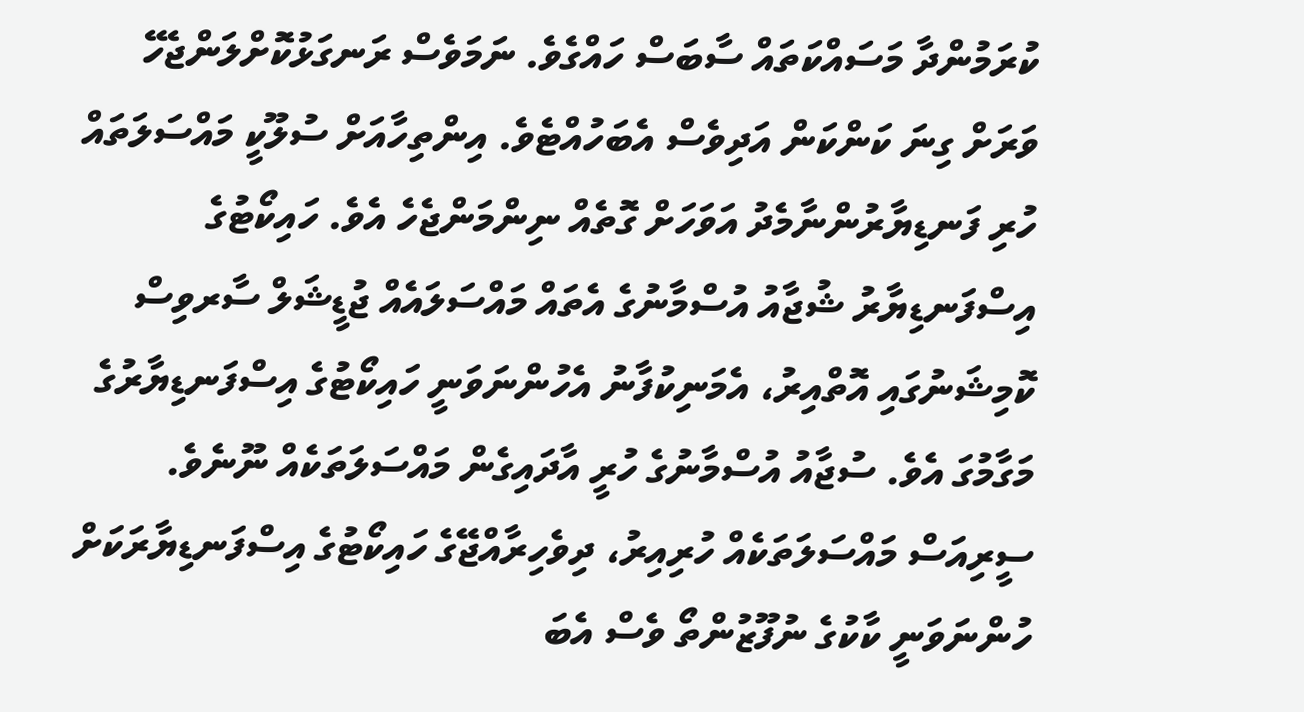ކުރަމުންދާ މަސައްކަތައް ސާބަސް ހައްގެވެ. ނަމަވެސް ރަނގަޅުކޮށްލަންޖެހޭ ވަރަށް ގިނަ ކަންކަން އަދިވެސް އެބަހުއްޓެވެ. އިންތިހާއަށް ސުލޫކީ މައްސަލަތައް ހުރި ފަނޑިޔާރުންނާމެދު އަވަހަށް ގޮތެއް ނިންމަންޖެހެ އެވެ. ހައިކޯޓުގެ އިސްފަނޑިޔާރު ޝުޖާއު އުސްމާނުގެ އެތައް މައްސަލައެއް ޖުޑީޝަލް ސާރވިސް ކޮމިޝަނުގައި އޮތްއިރު، އެމަނިކުފާނު އެހުންނަވަނީ ހައިކޯޓުގެ އިސްފަނޑިޔާރުގެ މަގާމުގަ އެވެ. ސުޖާއު އުސްމާނުގެ ހުރީ އާދައިގެން މައްސަލަތަކެއް ނޫނެވެ. ސީރިއަސް މައްސަލަތަކެއް ހުރިއިރު، ދިވެހިރާއްޖޭގެ ހައިކޯޓުގެ އިސްފަނޑިޔާރަކަށް ހުންނަވަނީ ކާކުގެ ނުފޫޒުންތޯ ވެސް އެބަ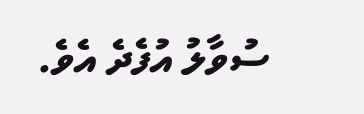ސުވާލު އުފެދެ އެވެ.